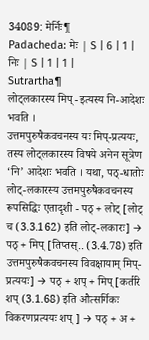34089: मेर्निः¶
Padacheda: मेः | S | 6 | 1 |
निः | S | 1 | 1 |
Sutrartha¶
लोट्लकारस्य मिप् -इत्यस्य नि-आदेशः भवति ।
उत्तमपुरुषैकवचनस्य यः मिप्-प्रत्ययः, तस्य लोट्लकारस्य विषये अनेन सूत्रेण ‘नि’ आदेशः भवति । यथा, पठ्-धातोः लोट्-लकारस्य उत्तमपुरुषैकवचनस्य रूपसिद्धिः एतादृशी - पठ् + लोट् [लोट् च (3.3.162) इति लोट्-लकारः] → पठ् + मिप् [तिप्तस्.. (3.4.78) इति उत्तमपुरुषैकवचनस्य विवक्षायाम् मिप्-प्रत्ययः] → पठ् + शप् + मिप् [कर्तरि शप् (3.1.68) इति औत्सर्गिकः विकरणप्रत्ययः शप् ] → पठ् + अ +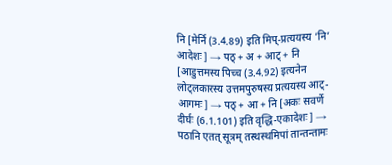नि [मेर्नि (3.4.89) इति मिप्-प्रत्ययस्य ‘नि’ आदेशः] → पठ् + अ + आट् + नि [आडुत्तमस्य पिच्च (3.4.92) इत्यनेन लोट्लकारस्य उत्तमपुरुषस्य प्रत्ययस्य आट्-आगमः] → पठ् + आ + नि [अकः सवर्णे दीर्घः (6.1.101) इति वृद्धि-एकादेशः] → पठानि एतत् सूत्रम् तस्थस्थमिपां तान्तन्तामः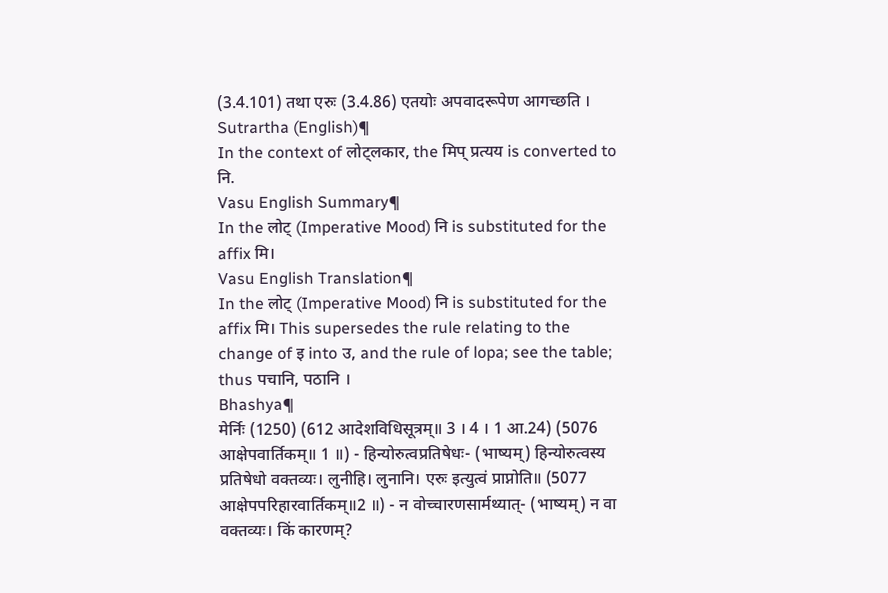(3.4.101) तथा एरुः (3.4.86) एतयोः अपवादरूपेण आगच्छति ।
Sutrartha (English)¶
In the context of लोट्लकार, the मिप् प्रत्यय is converted to नि.
Vasu English Summary¶
In the लोट् (Imperative Mood) नि is substituted for the affix मि।
Vasu English Translation¶
In the लोट् (Imperative Mood) नि is substituted for the affix मि। This supersedes the rule relating to the change of इ into उ, and the rule of lopa; see the table; thus पचानि, पठानि ।
Bhashya¶
मेर्निः (1250) (612 आदेशविधिसूत्रम्॥ 3 । 4 । 1 आ.24) (5076 आक्षेपवार्तिकम्॥ 1 ॥) - हिन्योरुत्वप्रतिषेधः- (भाष्यम्) हिन्योरुत्वस्य प्रतिषेधो वक्तव्यः। लुनीहि। लुनानि। एरुः इत्युत्वं प्राप्नोति॥ (5077 आक्षेपपरिहारवार्तिकम्॥2 ॥) - न वोच्चारणसार्मथ्यात्- (भाष्यम्) न वा वक्तव्यः। किं कारणम्?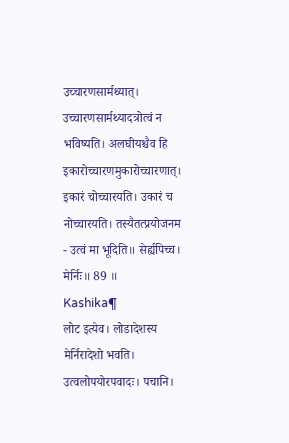उच्चारणसार्मथ्यात्। उच्चारणसार्मथ्यादत्रोत्वं न भविष्यति। अलघीयश्चैव हि इकारोच्चारणमुकारोच्चारणात्। इकारं चोच्चारयति। उकारं च नोच्चारयति। तस्यैतत्प्रयोजनम - उत्वं मा भूदिति॥ सेर्ह्यपिच्च। मेर्निः॥ 89 ॥
Kashika¶
लोट इत्येव। लोडादेशस्य मेर्निरादेशो भवति। उत्वलोपयोरपवादः। पचानि।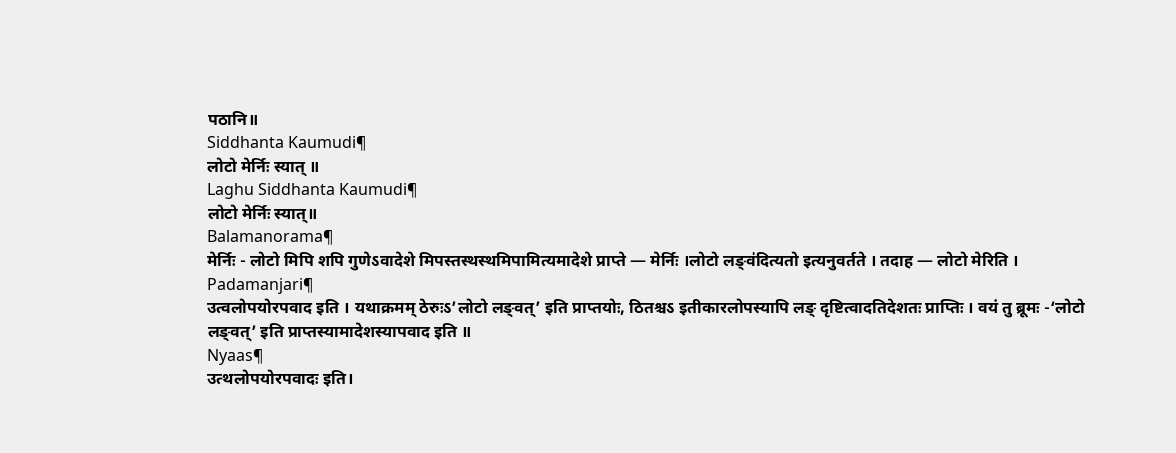पठानि॥
Siddhanta Kaumudi¶
लोटो मेर्निः स्यात् ॥
Laghu Siddhanta Kaumudi¶
लोटो मेर्निः स्यात्॥
Balamanorama¶
मेर्निः - लोटो मिपि शपि गुणेऽवादेशे मिपस्तस्थस्थमिपामित्यमादेशे प्राप्ते — मेर्निः ।लोटो लङ्व॑दित्यतो इत्यनुवर्तते । तदाह — लोटो मेरिति ।
Padamanjari¶
उत्वलोपयोरपवाद इति । यथाक्रमम् ठेरुःऽ’लोटो लङ्वत्’ इति प्राप्तयोः, ठितश्चऽ इतीकारलोपस्यापि लङ् दृष्टित्वादतिदेशतः प्राप्तिः । वयं तु ब्रूमः -‘लोटो लङ्वत्’ इति प्राप्तस्यामादेशस्यापवाद इति ॥
Nyaas¶
उत्थलोपयोरपवादः इति।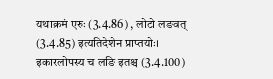यथाक्रमं एरुः (3.4.86) , लोटो लङवत् (3.4.85) इत्यतिदेशेन प्राप्तयोः। इकारलोपस्य च लङि इतश्च (3.4.100)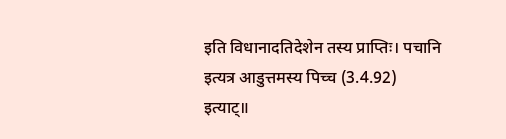इति विधानादतिदेशेन तस्य प्राप्तिः। पचानि इत्यत्र आडुत्तमस्य पिच्च (3.4.92) इत्याट्॥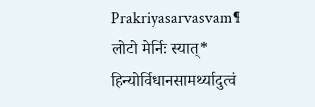Prakriyasarvasvam¶
लोटो मेर्निः स्यात्* हिन्योर्विधानसामर्थ्यादुत्वं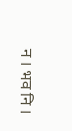न । भव नि ।